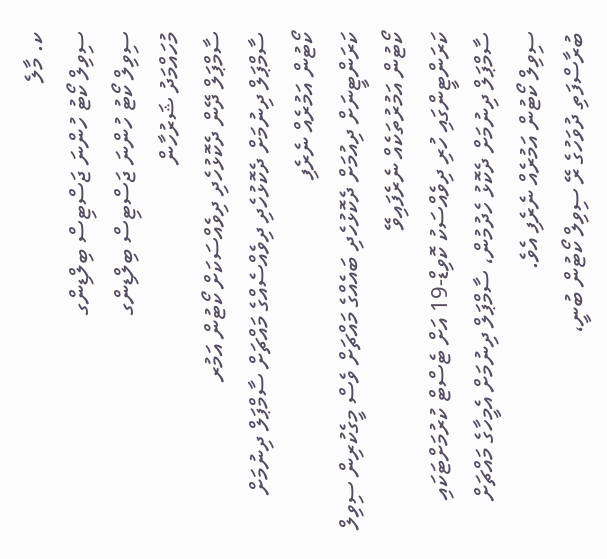ކ. މާލެ
ސިވިލް ކޯޓު ހުންނަ ޖަސްޓިސް ބިލްޑިންގ
ސިވިލް ކޯޓު ހުންނަ ޖަސްޓިސް ބިލްޑިންގ
މުހައްމަދު ޝަރުހާން
ސާމްޕަލް ދޭން ދެކޮޅުހެދި ދިވެއްސަކަށް ކޯޓުން އަމުރ
ސާމްޕަލް ދިނުމަށް ދެކޮޅުހެދި ދިވެއްސެއްގެ މައްޗަށް ސާމްޕަލް ދިނުމަށް ކޯޓުން އަމުރެއް ނެރެފި
ކަރަންޓީނަށް ދިއުމަށް ދެކޮޅުހެދި ބައެއްގެ މައްޗަށް ވެސް މީގެކުރިން ސިވިލް ކޯޓުން އަމުރުތަކެއް ނެރެފައިވޭ
ކަރަންޓީންގައި ހުރި ދިވެއްސަކު ކޮވިޑް-19 އަށް ޓެސްޓް ކުރުމަށްޓަކައި ސާމްޕަލް ދިނުމަށް ދެކޮޅު ހެދުމުން، ސާމްޕަލް ދިނުމަށް އެމީހާގެ މައްޗަށް ސިވިލް ކޯޓުން އަމުރެއް ނެރެފި އެވެ.
ބުރާސްފަތި ދުވަހުގެ ރޭ ސިވިލް ކޯޓުން ބުނީ،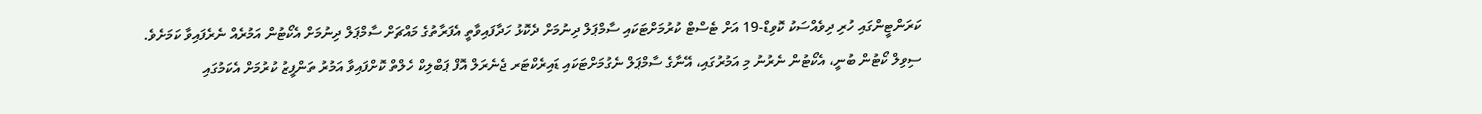ކަރަންޓީންގައި ހުރި ދިވެއްސަކު ކޮވިޑް-19 އަށް ޓެސްޓް ކުރުމަށްޓަކައި ސާމްޕަލް ދިނުމަށް ދެކޮޅު ހަދާފައިވާތީ އެފަރާތުގެ މައްޗަށް ސާމްޕަލް ދިނުމަށް އެކޯޓުން އަމުރެއް ނެރެފައިވާ ކަމަށެވެ.
ސިވިލް ކޯޓުން ބުނީ، އެކޯޓުން ނެރުނު މި އަމުރުގައި، އޭނާގެ ސާމްޕަލް ނެގުމަށްޓަކައި ޑައިރެކްޓަރ ޖެނެރަލް އޮފް ޕަބްލިކް ހެލްތް ކޮށްފައިވާ އަމުރު ތަންފީޒު ކުރުމަށް އެކަމުގައި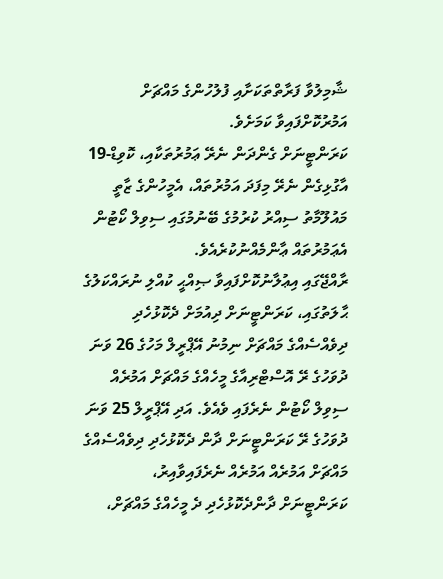ޝާމިލުވާ ފަރާތްތަކަށާއި ފުލުހުންގެ މައްޗަށް އަމުރުކޮށްފައިވާ ކަމަށެވެ.
ކަރަންޓީނަށް ގެންދަން ނެރޭ ޢަމުރުތަކާއި، ކޮވިޑް-19 އާގުޅިގެން ނެރޭ މިފަދަ އަމުރުތައް، އެމީހުންގެ ޒާތީ މައުލޫމާތު ސިއްރު ކުރުމުގެ ބޭނުމުގައި ސިވިލް ކޯޓުން އެޢަމުރުތައް ޢާންމެއްނުކުރެއެވެ.
ރާއްޖޭގައި އިޢުލާނުކޮށްފައިވާ ޞިއްޙީ ކުއްލި ނުރައްކަލުގެ ޙާލަތުގައި، ކަރަންޓީނަށް ދިއުމަށް ދެކޮޅުހެދި ދިވެއްސެއްގެ މައްޗަށް ނިމުނު އޭޕްރީލް މަހުގެ 26 ވަނަ ދުވަހުގެ ރޭ އޮސްޓްރިއާގެ މީހެއްގެ މައްޗަށް އަމުރެއް ސިވިލް ކޯޓުން ނެރެފައި ވެއެވެ. އަދި އޭޕްރީލް 25 ވަނަ ދުވަހުގެ ރޭ ކަރަންޓީނަށް ދާން ދެކޮޅުހެދި ދިވެއްސެއްގެ މައްޗަށް އަމުރެއް އަމުރެއް ނެރެފައިވާއިރު، ކަރަންޓީނަށް ދާންދެކޮޅުހެދި ދެ މީހެއްގެ މައްޗަށް،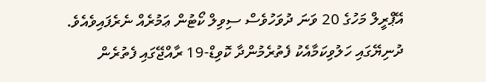އޭޕްރީލް މަހުގެ 20 ވަނަ ދުވަހުވެސް ސިވިލް ކޯޓުން ޢަމުރެއް ނެރެފައިވެއެވެ.
ދުނިޔޭގައި ހަލުވިކަމާއެކު ފެތުރެމުންދާ ކޮވިޑް-19 ރާއްޖޭގައި ފެތުރެން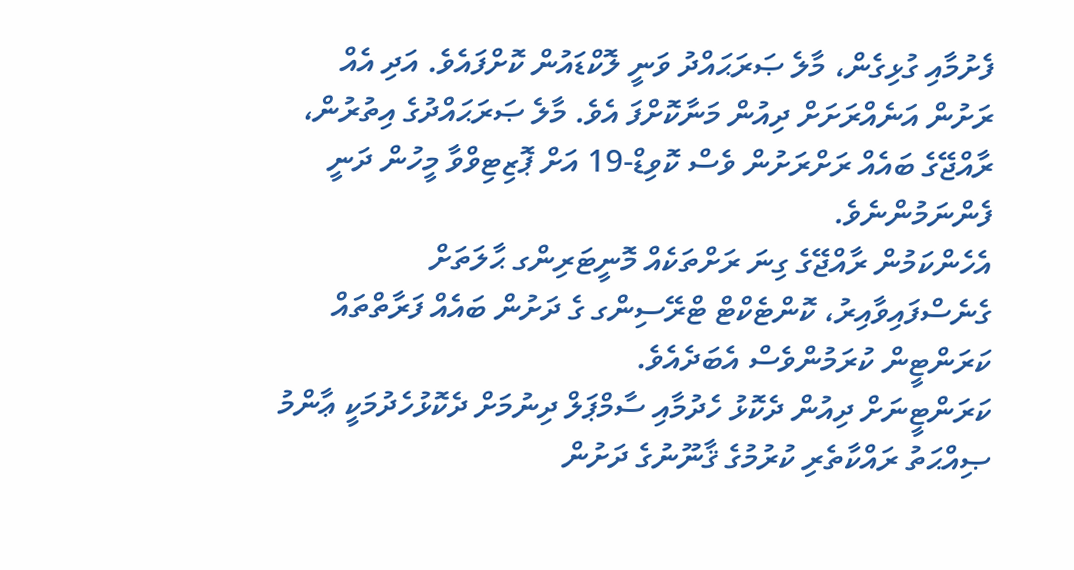ފެށުމާއި ގުޅިގެން، މާލެ ޞަރަޙައްދު ވަނީ ލޮކްޑައުން ކޮށްފައެވެ. އަދި އެއް ރަށުން އަނެއްރަށަށް ދިއުން މަނާކޮށްފަ އެވެ. މާލެ ޞަރަޙައްދުގެ އިތުރުން، ރާއްޖޭގެ ބައެއް ރަށްރަށުން ވެސް ކޮވިޑް-19 އަށް ޕޮޒިޓިވްވާ މީހުން ދަނީ ފެންނަމުންނެވެ.
އެހެންކަމުން ރާއްޖޭގެ ގިނަ ރަށްތަކެއް މޮނީޓަރިންގ ޙާލަތަށް ގެނެސްފައިވާއިރު، ކޮންޓެކްޓް ޓްރޭސިންގ ގެ ދަށުން ބައެއް ފަރާތްތައް ކަރަންޓީން ކުރަމުންވެސް އެބަދެއެވެ.
ކަރަންޓީނަށް ދިއުން ދެކޮޅު ހެދުމާއި ސާމްޕަލް ދިނުމަށް ދެކޮޅުހެދުމަކީ ޢާންމު ޞިއްޙަތު ރައްކާތެރި ކުރުމުގެ ޤާނޫނުގެ ދަށުން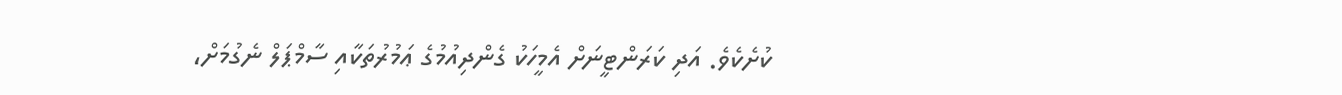ކުށެކެވެ. އަދި ކަރަންޓީނަށް އެމީހަކު ގެންދިއުމުގެ ޢަމުރުތަކާއި ސާމްޕަލް ނެގުމަށް،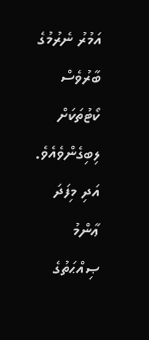އަމުރު ނެރުމުގެ ބާރުވެސް ކޯޓުތަކަށް ލިބިގެންވެއެވެ. އަދި މިފަދަ ޢާންމު ޞިއްޙަތުގެ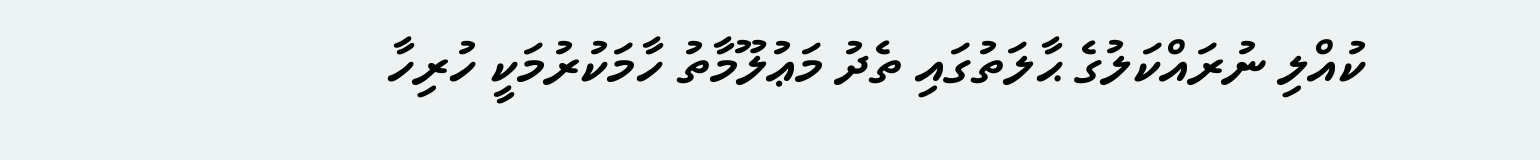ކުއްލި ނުރައްކަލުގެ ޙާލަތުގައި ތެދު މަޢުލޫމާތު ހާމަކުރުމަކީ ހުރިހާ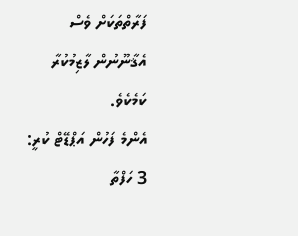ފަރާތްތަކަށް ވެސް އެޤާނޫނުން ލާޒިމުކުރާ ކަމެކެވެ.
އެންމެ ފަހުން އަޕްޑޭޓް ކުރީ: 3 ހަފްތާ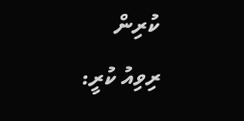ކުރިން
ރިވިއު ކުރީ: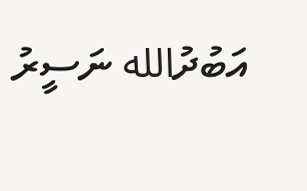އަބުދުالله ނަސީރު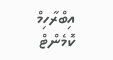އިބްރާހިމް
ކޮމެންޓް